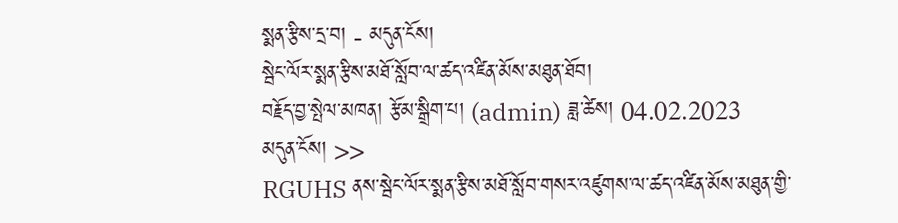སྨན་རྩིས་དྲ་བ། - མདུན་ངོས།
སྦེང་ལོར་སྨན་རྩིས་མཐོ་སློབ་ལ་ཚད་འཛིན་མོས་མཐུན་ཐོབ།
བརྗོད་བྱ་སྤེལ་མཁན། རྩོམ་སྒྲིག་པ། (admin) ཟླ་ཚེས། 04.02.2023
མདུན་ངོས། >>
RGUHS ནས་སྦེང་ལོར་སྨན་རྩིས་མཐོ་སློབ་གསར་འཛུགས་ལ་ཚད་འཛིན་མོས་མཐུན་གྱི་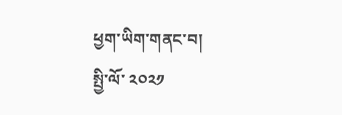ཕྱག་ཡིག་གནང་བ།
སྤྱི་ལོ་ ༢༠༢༡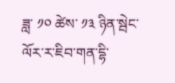ཟླ་ ༡༠ ཚེས་ ༡༣ ཉིན་སྦེང་ལོར་ར་ཇིབ་གན་དྷི་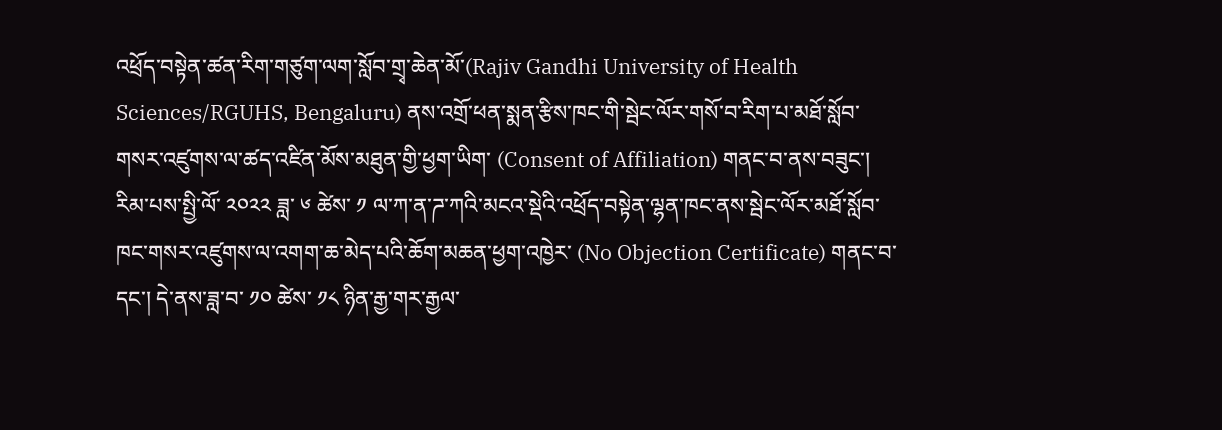འཕྲོད་བསྟེན་ཚན་རིག་གཙུག་ལག་སློབ་གྲྭ་ཆེན་མོ་(Rajiv Gandhi University of Health Sciences/RGUHS, Bengaluru) ནས་འགྲོ་ཕན་སྨན་རྩིས་ཁང་གི་སྦེང་ལོར་གསོ་བ་རིག་པ་མཐོ་སློབ་གསར་འཛུགས་ལ་ཚད་འཛིན་མོས་མཐུན་གྱི་ཕྱག་ཡིག་ (Consent of Affiliation) གནང་བ་ནས་བཟུང་། རིམ་པས་སྤྱི་ལོ་ ༢༠༢༢ ཟླ་ ༦ ཚེས་ ༡ ལ་ཀ་ན་ཌ་ཀའི་མངའ་སྡེའི་འཕྲོད་བསྟེན་ལྷན་ཁང་ནས་སྦེང་ལོར་མཐོ་སློབ་ཁང་གསར་འཛུགས་ལ་འགག་ཆ་མེད་པའི་ཆོག་མཆན་ཕྱག་འཁྱེར་ (No Objection Certificate) གནང་བ་དང་། དེ་ནས་ཟླ་བ་ ༡༠ ཚེས་ ༡༨ ཉིན་རྒྱ་གར་རྒྱལ་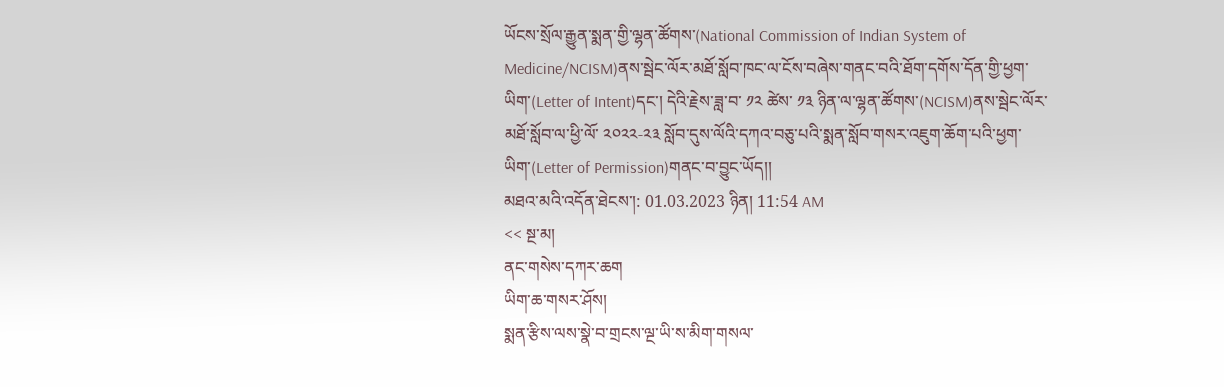ཡོངས་སྲོལ་རྒྱུན་སྨན་གྱི་ལྷན་ཚོགས་(National Commission of Indian System of Medicine/NCISM)ནས་སྦེང་ལོར་མཐོ་སློབ་ཁང་ལ་ངོས་བཞེས་གནང་བའི་ཐོག་དགོས་དོན་གྱི་ཕྱག་ཡིག་(Letter of Intent)དང་། དེའི་རྗེས་ཟླ་བ་ ༡༢ ཚེས་ ༡༣ ཉིན་ལ་ལྷན་ཚོགས་(NCISM)ནས་སྦེང་ལོར་མཐོ་སློབ་ལ་ཕྱི་ལོ་ ༢༠༢༢‑༢༣ སློབ་དུས་ལོའི་དཀའ་བཅུ་པའི་སྨན་སློབ་གསར་འཇུག་ཆོག་པའི་ཕྱག་ཡིག་(Letter of Permission)གནང་བ་བྱུང་ཡོད།།
མཐའ་མའི་འདོན་ཐེངས་།: 01.03.2023 ཉིན། 11:54 AM
<< སྔ་མ།
ནང་གསེས་དཀར་ཆག
ཡིག་ཆ་གསར་ཤོས།
སྨན་རྩིས་ལས་སྣེ་བ་གྲངས་ལྔ་ཡི་ས་མིག་གསལ་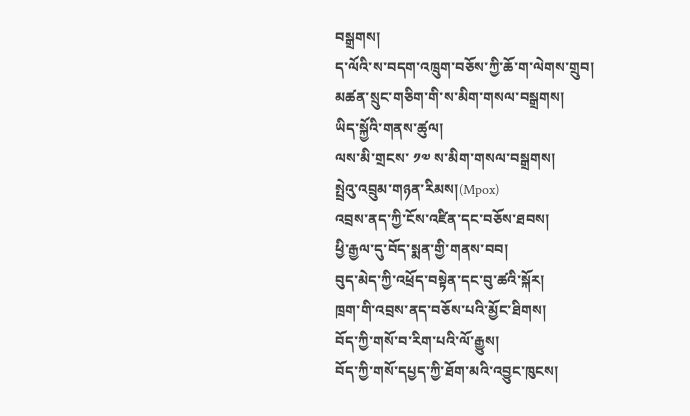བསྒྲགས།
ད་ལོའི་ས་བདག་འཁྲུག་བཅོས་ཀྱི་ཆོ་ག་ལེགས་གྲུབ།
མཚན་སྲུང་གཅིག་གི་ས་མིག་གསལ་བསྒྲགས།
ཡིད་སྐྱོའི་གནས་ཚུལ།
ལས་མི་གྲངས་ ༡༧ ས་མིག་གསལ་བསྒྲགས།
སྤྲེའུ་འབྲུམ་གཉན་རིམས།(Mpox)
འབྲས་ནད་ཀྱི་ངོས་འཛིན་དང་བཅོས་ཐབས།
ཕྱི་རྒྱལ་དུ་བོད་སྨན་གྱི་གནས་བབ།
བུད་མེད་ཀྱི་འཕྲོད་བསྟེན་དང་བུ་ཚའི་སྐོར།
ཁྲག་གི་འབྲས་ནད་བཅོས་པའི་མྱོང་ཐིགས།
བོད་ཀྱི་གསོ་བ་རིག་པའི་ལོ་རྒྱུས།
བོད་ཀྱི་གསོ་དཔྱད་ཀྱི་ཐོག་མའི་འབྱུང་ཁུངས།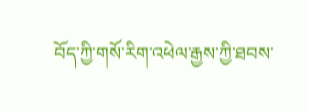བོད་ཀྱི་གསོ་རིག་འཕེལ་རྒྱས་ཀྱི་ཐབས་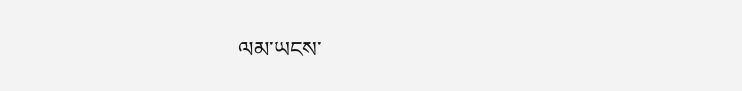ལམ་ཡངས་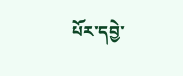པོར་དབྱེ་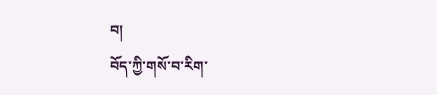བ།
བོད་ཀྱི་གསོ་བ་རིག་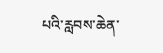པའི་རླབས་ཆེན་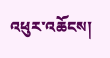འཕུར་འཆོངས།